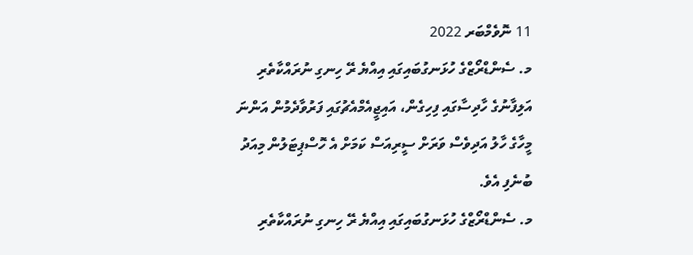11 ނޮވެމްބަރ 2022
މ. ސެންޑްރޯޒްގެ ހުޅަނގުބައިގައި އިއްޔެ ރޭ ހިނގި ނުރައްކާތެރި އަލިފާނުގެ ހާދިސާގައި ފިހިގެން، އައިޖީއެމްއެޗުގައި ފަރުވާދެމުން އަންނަ މީހާގެ ހާލު އަދިވެސް ވަރަށް ސީރިއަސް ކަމަށް އެ ހޮސްޕިޓަލުން މިއަދު ބުނެފި އެވެ.
މ. ސެންޑްރޯޒްގެ ހުޅަނގުބައިގައި އިއްޔެ ރޭ ހިނގި ނުރައްކާތެރި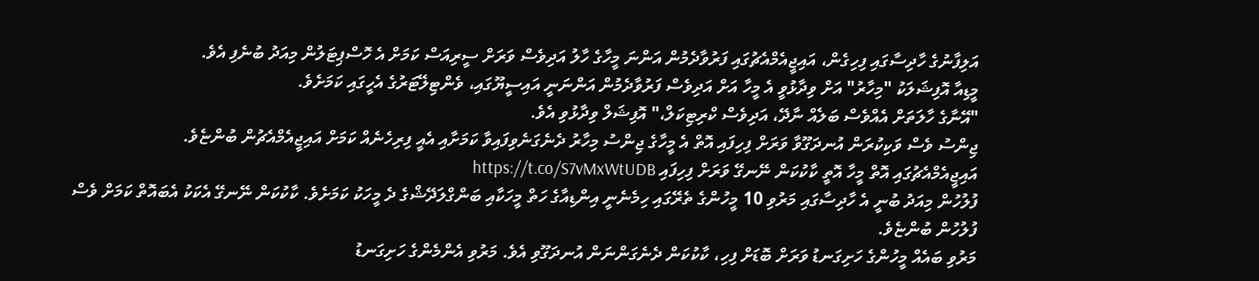އަލިފާނުގެ ހާދިސާގައި ފިހިގެން، އައިޖީއެމްއެޗުގައި ފަރުވާދެމުން އަންނަ މީހާގެ ހާލު އަދިވެސް ވަރަށް ސީރިއަސް ކަމަށް އެ ހޮސްޕިޓަލުން މިއަދު ބުނެފި އެވެ.
މީޑިއާ އޮފިޝަލަކު "މިހާރު" އަށް ވިދާޅުވީ އެ މީހާ އަށް އަދިވެސް ފަރުވާދެމުން އަންނަނީ އައިސީޔޫގައި، ވެންޓިލޭޓަރުގެ އެހީގައި ކަމަށެވެ.
"އޭނާގެ ހާލަތަށް އެއްވެސް ބަލެއް ނާދޭ، އަދިވެސް ކްރިޓިކަލް،" އޮފިޝަލް ވިދާޅުވި އެވެ.
ޖިންސު ވެސް ވަކިކުރަން އުނދަގޫވާ ވަރަށް ފިހިފައި އޮތް އެ މީހާގެ ޖިންސު މިހާރު ދެނެގަނެވިފައިވާ ކަމަށާއި އެއީ ފިރިހެނެއް ކަމަށް އައިޖީއެމްއެޗުން ބުންޏެވެ.
އައިޖީއެމްއެޗުގައި އޮތް މީހާ އޮތީ ކާކުކަން ނޭނގޭ ވަރަށް ފިހިފައި https://t.co/S7vMxWtUDB
ފުލުހުން މިއަދު ބުނީ އެ ހާދިސާގައި މަރުވި 10 މީހުންގެ ތެރޭގައި ހިމެނެނީ އިންޑިއާގެ ހަތް މީހަކާއި ބަންގްލަދޭޝްގެ ދެ މީހަކު ކަމަށެވެ. ކާކުކަން ނޭނގޭ އެކަކު އެބައޮތް ކަމަށް ވެސް ފުލުހުން ބުންޏެވެ.
މަރުވި ބައެއް މީހުންގެ ހަށިގަނޑު ވަރަށް ބޮޑަށް ފިހި، ކާކުކަން ދެނެގަންނަން އުނދަގޫވި އެވެ. މަރުވި އެންމެންގެ ހަށިގަނޑު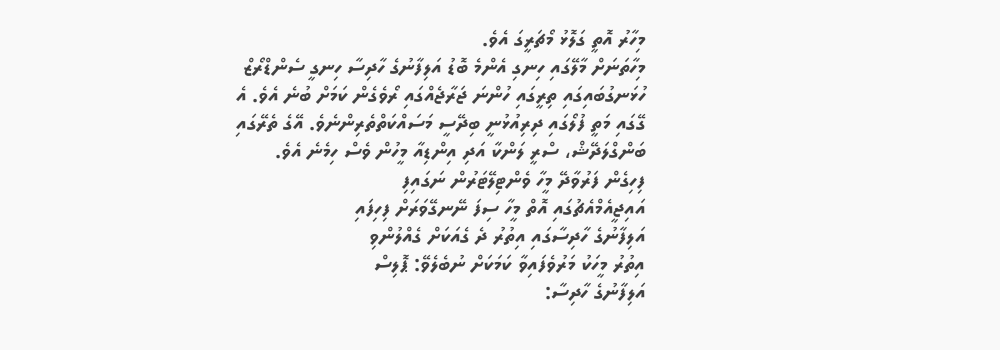މިހާރު އޮތީ ގަލޮޅު މޯޗަރީގަ އެވެ.
މިހާތަނަށް މާލޭގައި ހިނގި އެންމެ ބޮޑު އަލިފާނުގެ ހާދިސާ ހިނގީ ސެންޑްރޯޒް ހުޅަނގުބައިގައި ތިރީގައި ހުންނަ ޖަރާޖެއްގައި ރޯވެގެން ކަމަށް ބުނެ އެވެ. އެ ގޭގައި މަތީ ފުލޯގައި ދިރިއުޅުނީ ބިދޭސީ މަސައްކަތްތެރިންނެވެ. އޭގެ ތެރޭގައި ބަންގްލަދޭޝް، ސްރީ ލަންކާ އަދި އިންޑިއާ މީހުން ވެސް ހިމެނެ އެވެ.
ފިހިގެން ފަރުވާދޭ މީހާ ވެންޓިލޭޓަރުން ނަގައިފި
އައިޖީއެމްއެޗުގައި އޮތް މީހާ ސިފަ ނޭނގޭވަރަށް ފިހިފައި
އަލިފާނުގެ ހާދިސާގައި އިތުރު ދެ ގެއަކަށް ގެއްލުންވި
އިތުރު މީހަކު މަރުވެފައިވާ ކަމަކަށް ނުބެލެވޭ: ޕޮލިސް
އަލިފާނުގެ ހާދިސާ: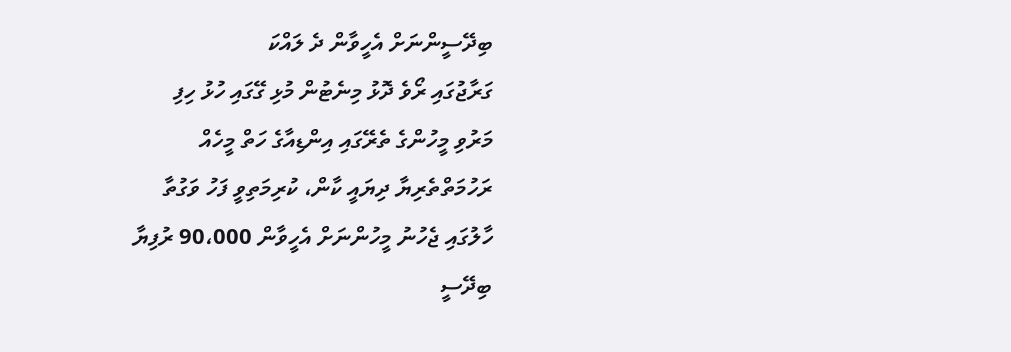ބިދޭސީންނަށް އެހީވާން ދެ ލައްކަ
ގަރާޖުގައި ރޯވެ ދޮޅު މިނެޓުން މުޅި ގޭގައި ހުޅު ހިފި
މަރުވި މީހުންގެ ތެރޭގައި އިންޑިއާގެ ހަތް މީހެއް
ރަހުމަތްތެރިޔާ ދިޔައީ ކާން، ކުރިމަތިވީ ފަހު ވަގުތާ
ހާލުގައި ޖެހުނު މީހުންނަށް އެހީވާން 90،000 ރުފިޔާ
ބިދޭސީ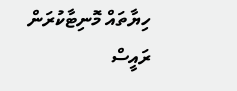ހިޔާތައް މޮނިޓާކުރަން ރައީސް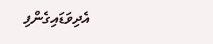އެދިވަޑައިގެންފި